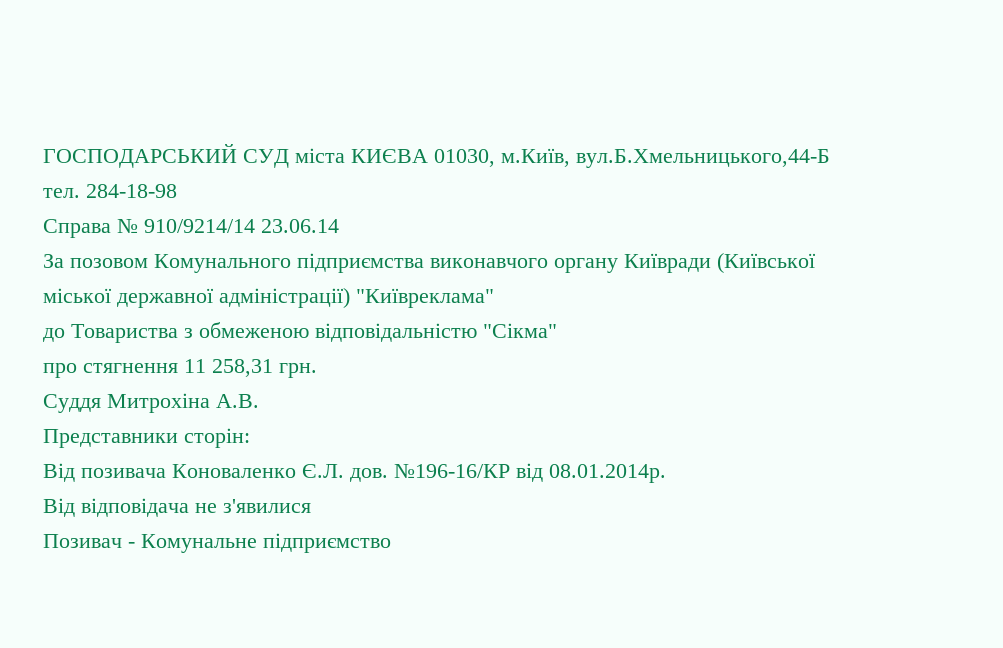ГОСПОДАРСЬКИЙ СУД міста КИЄВА 01030, м.Київ, вул.Б.Хмельницького,44-Б тел. 284-18-98
Справа № 910/9214/14 23.06.14
За позовом Комунального підприємства виконавчого органу Київради (Київської міської державної адміністрації) "Київреклама"
до Товариства з обмеженою відповідальністю "Сікма"
про стягнення 11 258,31 грн.
Суддя Митрохіна А.В.
Представники сторін:
Від позивача Коноваленко Є.Л. дов. №196-16/КР від 08.01.2014р.
Від відповідача не з'явилися
Позивач - Комунальне підприємство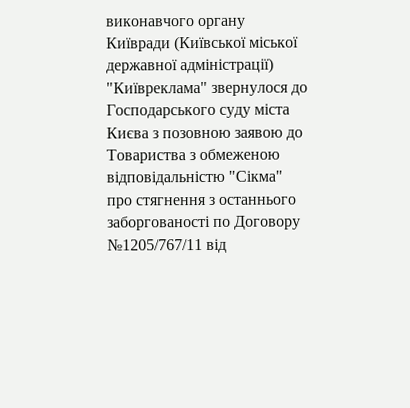виконавчого органу Київради (Київської міської державної адміністрації) "Київреклама" звернулося до Господарського суду міста Києва з позовною заявою до Товариства з обмеженою відповідальністю "Сікма" про стягнення з останнього заборгованості по Договору №1205/767/11 від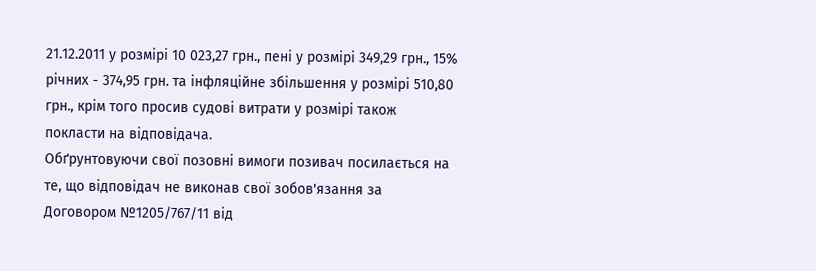21.12.2011 у розмірі 10 023,27 грн., пені у розмірі 349,29 грн., 15% річних - 374,95 грн. та інфляційне збільшення у розмірі 510,80 грн., крім того просив судові витрати у розмірі також покласти на відповідача.
Обґрунтовуючи свої позовні вимоги позивач посилається на те, що відповідач не виконав свої зобов'язання за Договором №1205/767/11 від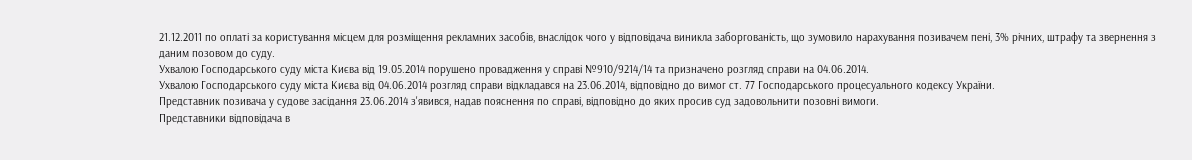21.12.2011 по оплаті за користування місцем для розміщення рекламних засобів, внаслідок чого у відповідача виникла заборгованість, що зумовило нарахування позивачем пені, 3% річних, штрафу та звернення з даним позовом до суду.
Ухвалою Господарського суду міста Києва від 19.05.2014 порушено провадження у справі №910/9214/14 та призначено розгляд справи на 04.06.2014.
Ухвалою Господарського суду міста Києва від 04.06.2014 розгляд справи відкладався на 23.06.2014, відповідно до вимог ст. 77 Господарського процесуального кодексу України.
Представник позивача у судове засідання 23.06.2014 з'явився, надав пояснення по справі, відповідно до яких просив суд задовольнити позовні вимоги.
Представники відповідача в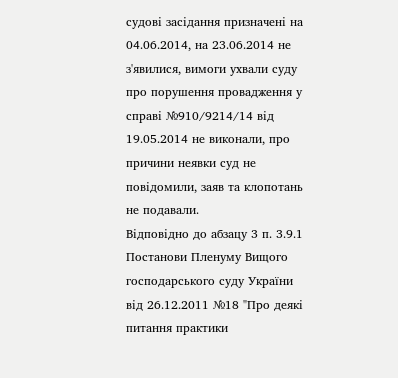судові засідання призначені на 04.06.2014, на 23.06.2014 не з'явилися, вимоги ухвали суду про порушення провадження у справі №910/9214/14 від 19.05.2014 не виконали, про причини неявки суд не повідомили, заяв та клопотань не подавали.
Відповідно до абзацу 3 п. 3.9.1 Постанови Пленуму Вищого господарського суду України від 26.12.2011 №18 "Про деякі питання практики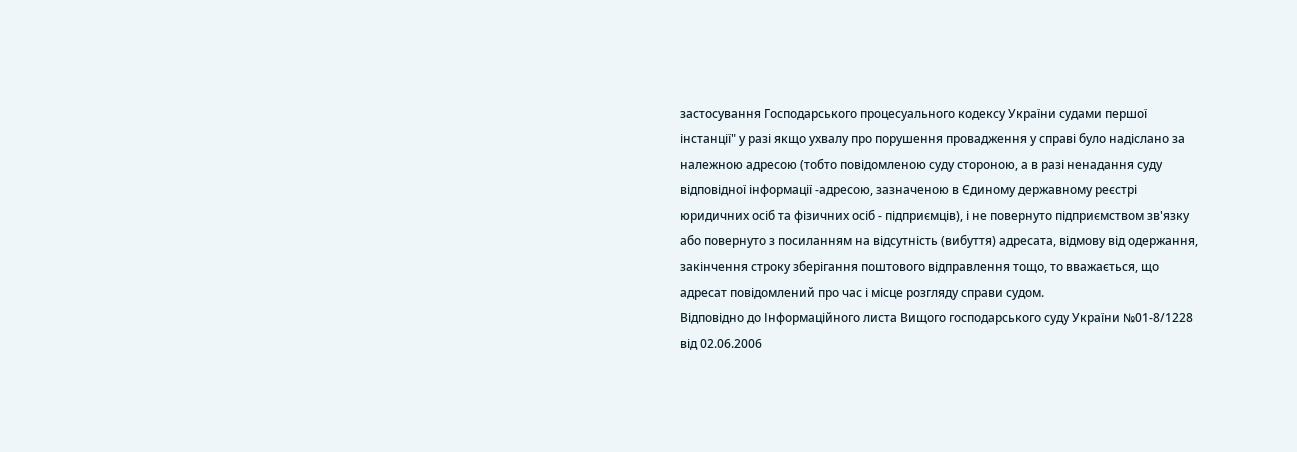застосування Господарського процесуального кодексу України судами першої інстанції" у разі якщо ухвалу про порушення провадження у справі було надіслано за належною адресою (тобто повідомленою суду стороною, а в разі ненадання суду відповідної інформації -адресою, зазначеною в Єдиному державному реєстрі юридичних осіб та фізичних осіб - підприємців), і не повернуто підприємством зв'язку або повернуто з посиланням на відсутність (вибуття) адресата, відмову від одержання, закінчення строку зберігання поштового відправлення тощо, то вважається, що адресат повідомлений про час і місце розгляду справи судом.
Відповідно до Інформаційного листа Вищого господарського суду України №01-8/1228 від 02.06.2006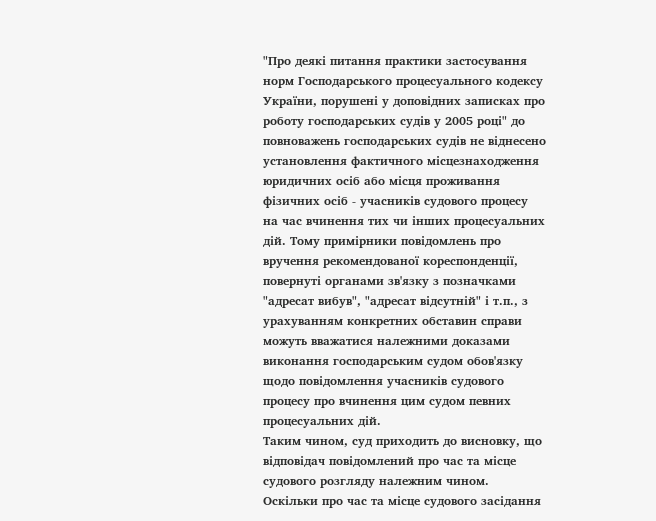"Про деякі питання практики застосування норм Господарського процесуального кодексу України, порушені у доповідних записках про роботу господарських судів у 2005 році" до повноважень господарських судів не віднесено установлення фактичного місцезнаходження юридичних осіб або місця проживання фізичних осіб - учасників судового процесу на час вчинення тих чи інших процесуальних дій. Тому примірники повідомлень про вручення рекомендованої кореспонденції, повернуті органами зв'язку з позначками "адресат вибув", "адресат відсутній" і т.п., з урахуванням конкретних обставин справи можуть вважатися належними доказами виконання господарським судом обов'язку щодо повідомлення учасників судового процесу про вчинення цим судом певних процесуальних дій.
Таким чином, суд приходить до висновку, що відповідач повідомлений про час та місце судового розгляду належним чином.
Оскільки про час та місце судового засідання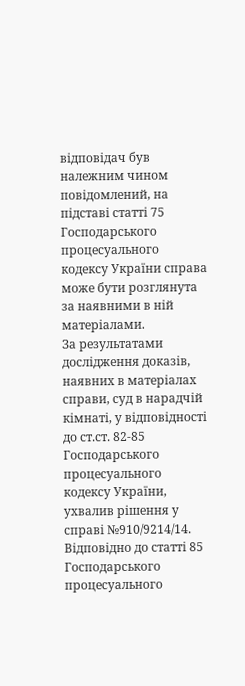відповідач був належним чином повідомлений, на підставі статті 75 Господарського процесуального кодексу України справа може бути розглянута за наявними в ній матеріалами.
За результатами дослідження доказів, наявних в матеріалах справи, суд в нарадчій кімнаті, у відповідності до ст.ст. 82-85 Господарського процесуального кодексу України, ухвалив рішення у справі №910/9214/14.
Відповідно до статті 85 Господарського процесуального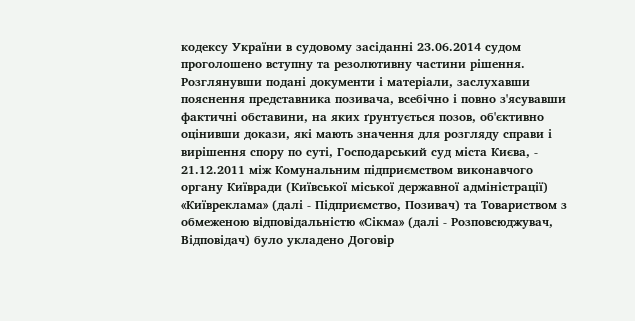кодексу України в судовому засіданні 23.06.2014 судом проголошено вступну та резолютивну частини рішення.
Розглянувши подані документи і матеріали, заслухавши пояснення представника позивача, всебічно і повно з'ясувавши фактичні обставини, на яких ґрунтується позов, об'єктивно оцінивши докази, які мають значення для розгляду справи і вирішення спору по суті, Господарський суд міста Києва, -
21.12.2011 між Комунальним підприємством виконавчого органу Київради (Київської міської державної адміністрації) «Київреклама» (далі - Підприємство, Позивач) та Товариством з обмеженою відповідальністю «Сікма» (далі - Розповсюджувач, Відповідач) було укладено Договір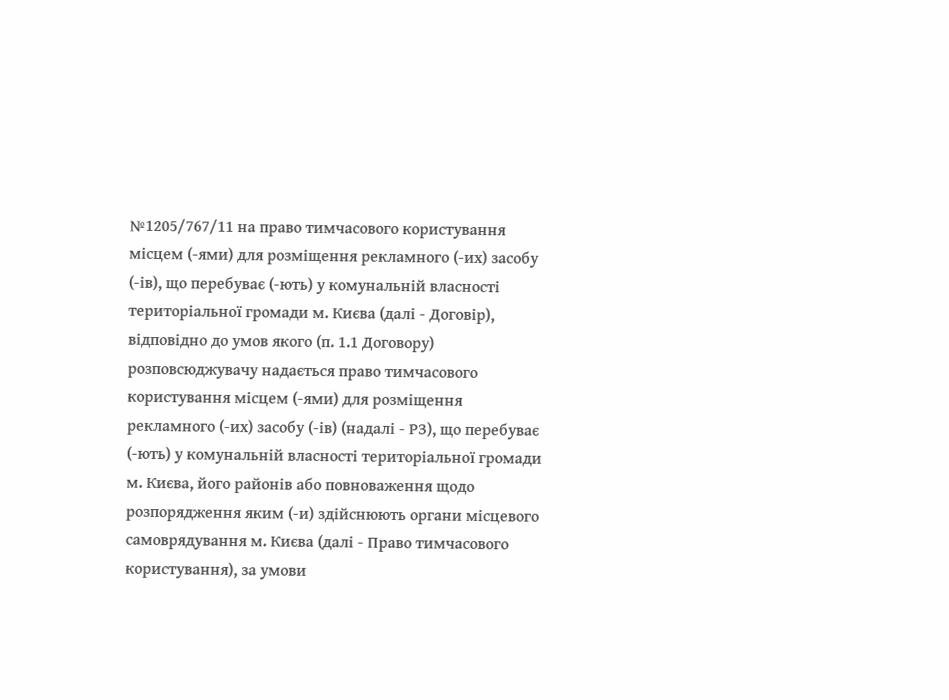№1205/767/11 на право тимчасового користування місцем (-ями) для розміщення рекламного (-их) засобу (-ів), що перебуває (-ють) у комунальній власності територіальної громади м. Києва (далі - Договір), відповідно до умов якого (п. 1.1 Договору) розповсюджувачу надається право тимчасового користування місцем (-ями) для розміщення рекламного (-их) засобу (-ів) (надалі - РЗ), що перебуває (-ють) у комунальній власності територіальної громади м. Києва, його районів або повноваження щодо розпорядження яким (-и) здійснюють органи місцевого самоврядування м. Києва (далі - Право тимчасового користування), за умови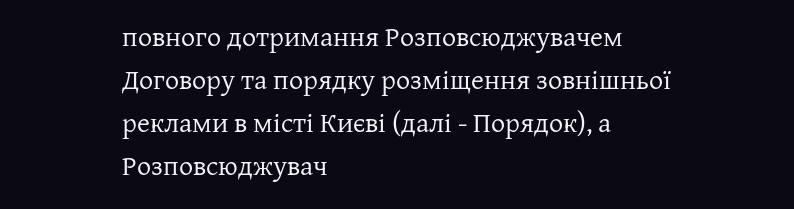повного дотримання Розповсюджувачем Договору та порядку розміщення зовнішньої реклами в місті Києві (далі - Порядок), а Розповсюджувач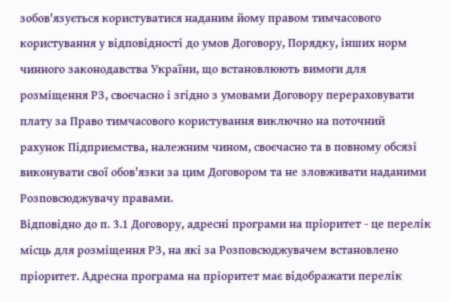зобов'язується користуватися наданим йому правом тимчасового користування у відповідності до умов Договору, Порядку, інших норм чинного законодавства України, що встановлюють вимоги для розміщення РЗ, своєчасно і згідно з умовами Договору перераховувати плату за Право тимчасового користування виключно на поточний рахунок Підприємства, належним чином, своєчасно та в повному обсязі виконувати свої обов'язки за цим Договором та не зловживати наданими Розповсюджувачу правами.
Відповідно до п. 3.1 Договору, адресні програми на пріоритет - це перелік місць для розміщення РЗ, на які за Розповсюджувачем встановлено пріоритет. Адресна програма на пріоритет має відображати перелік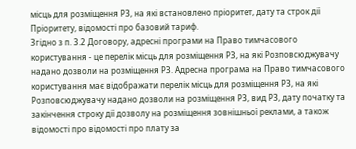місць для розміщення РЗ, на які встановлено пріоритет, дату та строк дії Пріоритету, відомості про базовий тариф.
Згідно з п. 3.2 Договору, адресні програми на Право тимчасового користування - це перелік місць для розміщення РЗ, на які Розповсюджувачу надано дозволи на розміщення РЗ. Адресна програма на Право тимчасового користування має відображати перелік місць для розміщення РЗ, на які Розповсюджувачу надано дозволи на розміщення РЗ, вид РЗ, дату початку та закінчення строку дії дозволу на розміщення зовнішньої реклами, а також відомості про відомості про плату за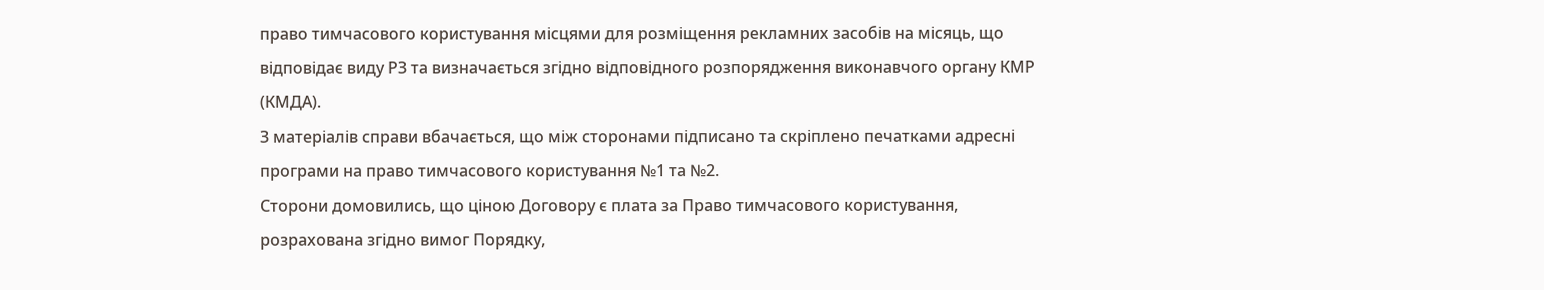право тимчасового користування місцями для розміщення рекламних засобів на місяць, що відповідає виду РЗ та визначається згідно відповідного розпорядження виконавчого органу КМР (КМДА).
З матеріалів справи вбачається, що між сторонами підписано та скріплено печатками адресні програми на право тимчасового користування №1 та №2.
Сторони домовились, що ціною Договору є плата за Право тимчасового користування, розрахована згідно вимог Порядку,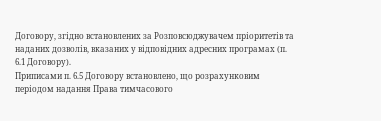Договору, згідно встановлених за Розповсюджувачем пріоритетів та наданих дозволів, вказаних у відповідних адресних програмах (п. 6.1 Договору).
Приписами п. 6.5 Договору встановлено, що розрахунковим періодом надання Права тимчасового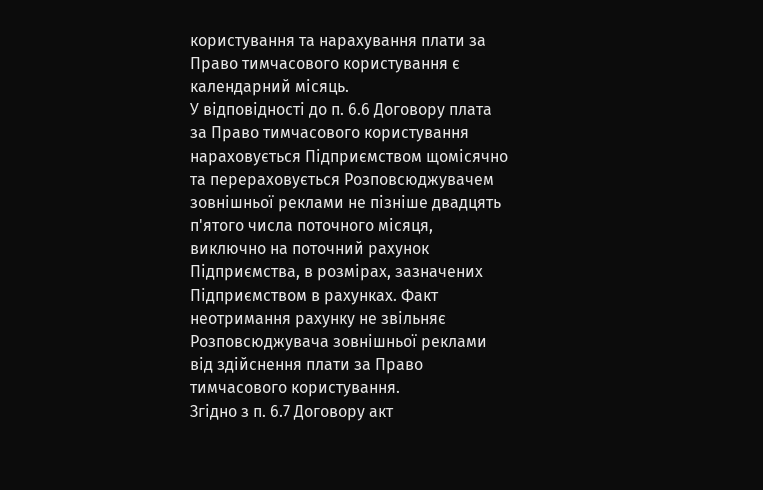користування та нарахування плати за Право тимчасового користування є календарний місяць.
У відповідності до п. 6.6 Договору плата за Право тимчасового користування нараховується Підприємством щомісячно та перераховується Розповсюджувачем зовнішньої реклами не пізніше двадцять п'ятого числа поточного місяця, виключно на поточний рахунок Підприємства, в розмірах, зазначених Підприємством в рахунках. Факт неотримання рахунку не звільняє Розповсюджувача зовнішньої реклами від здійснення плати за Право тимчасового користування.
Згідно з п. 6.7 Договору акт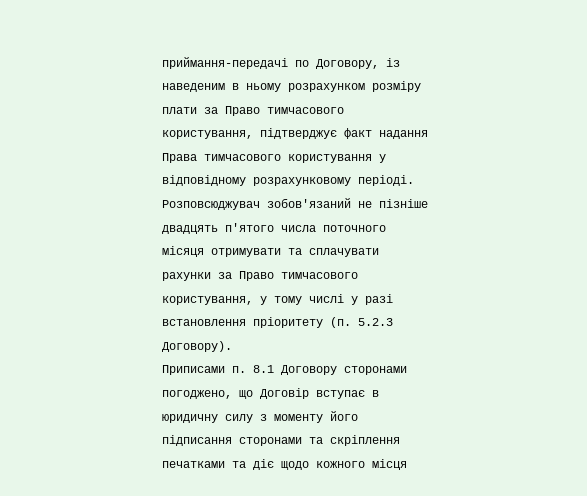приймання-передачі по Договору, із наведеним в ньому розрахунком розміру плати за Право тимчасового користування, підтверджує факт надання Права тимчасового користування у відповідному розрахунковому періоді.
Розповсюджувач зобов'язаний не пізніше двадцять п'ятого числа поточного місяця отримувати та сплачувати рахунки за Право тимчасового користування, у тому числі у разі встановлення пріоритету (п. 5.2.3 Договору).
Приписами п. 8.1 Договору сторонами погоджено, що Договір вступає в юридичну силу з моменту його підписання сторонами та скріплення печатками та діє щодо кожного місця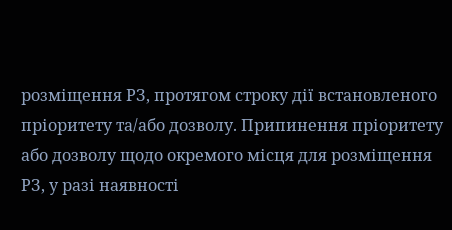розміщення РЗ, протягом строку дії встановленого пріоритету та/або дозволу. Припинення пріоритету або дозволу щодо окремого місця для розміщення РЗ, у разі наявності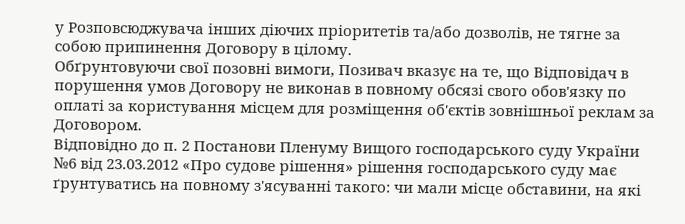у Розповсюджувача інших діючих пріоритетів та/або дозволів, не тягне за собою припинення Договору в цілому.
Обґрунтовуючи свої позовні вимоги, Позивач вказує на те, що Відповідач в порушення умов Договору не виконав в повному обсязі свого обов'язку по оплаті за користування місцем для розміщення об'єктів зовнішньої реклам за Договором.
Відповідно до п. 2 Постанови Пленуму Вищого господарського суду України №6 від 23.03.2012 «Про судове рішення» рішення господарського суду має ґрунтуватись на повному з'ясуванні такого: чи мали місце обставини, на які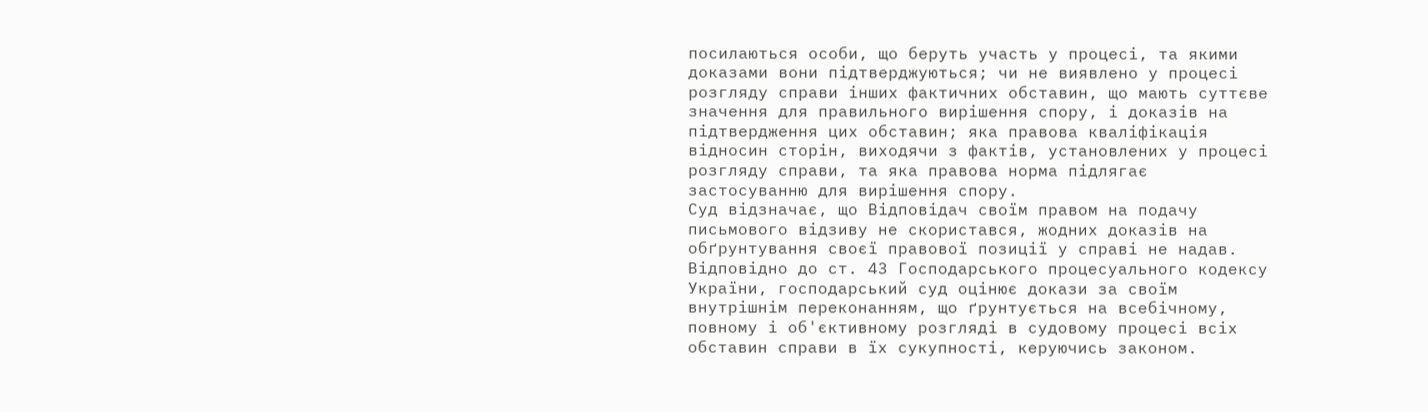посилаються особи, що беруть участь у процесі, та якими доказами вони підтверджуються; чи не виявлено у процесі розгляду справи інших фактичних обставин, що мають суттєве значення для правильного вирішення спору, і доказів на підтвердження цих обставин; яка правова кваліфікація відносин сторін, виходячи з фактів, установлених у процесі розгляду справи, та яка правова норма підлягає застосуванню для вирішення спору.
Суд відзначає, що Відповідач своїм правом на подачу письмового відзиву не скористався, жодних доказів на обґрунтування своєї правової позиції у справі не надав.
Відповідно до ст. 43 Господарського процесуального кодексу України, господарський суд оцінює докази за своїм внутрішнім переконанням, що ґрунтується на всебічному, повному і об'єктивному розгляді в судовому процесі всіх обставин справи в їх сукупності, керуючись законом.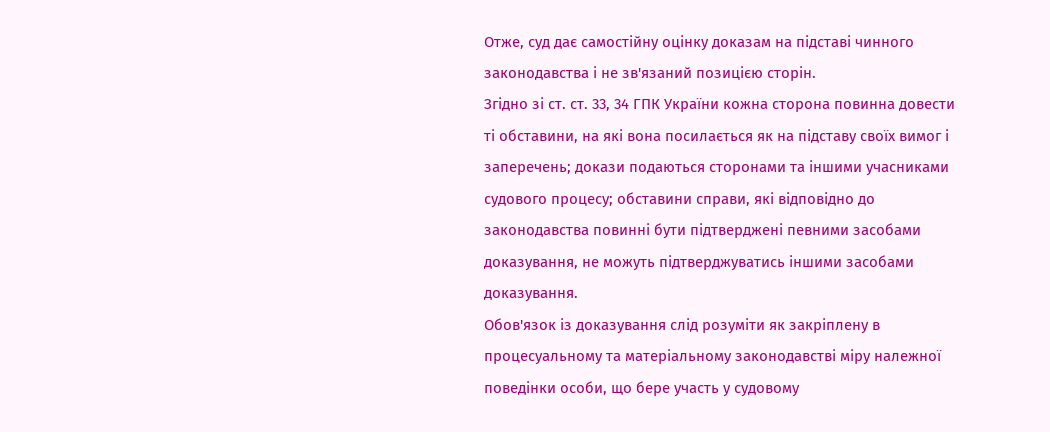Отже, суд дає самостійну оцінку доказам на підставі чинного законодавства і не зв'язаний позицією сторін.
Згідно зі ст. ст. 33, 34 ГПК України кожна сторона повинна довести ті обставини, на які вона посилається як на підставу своїх вимог і заперечень; докази подаються сторонами та іншими учасниками судового процесу; обставини справи, які відповідно до законодавства повинні бути підтверджені певними засобами доказування, не можуть підтверджуватись іншими засобами доказування.
Обов'язок із доказування слід розуміти як закріплену в процесуальному та матеріальному законодавстві міру належної поведінки особи, що бере участь у судовому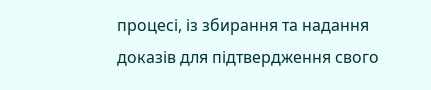процесі, із збирання та надання доказів для підтвердження свого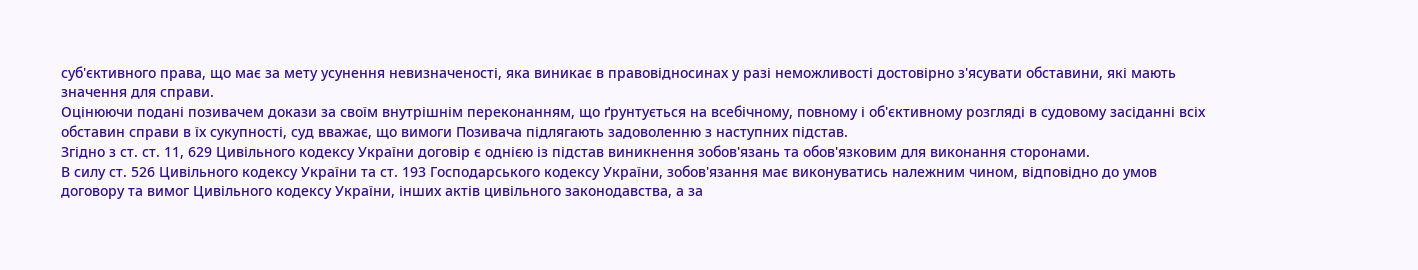суб'єктивного права, що має за мету усунення невизначеності, яка виникає в правовідносинах у разі неможливості достовірно з'ясувати обставини, які мають значення для справи.
Оцінюючи подані позивачем докази за своїм внутрішнім переконанням, що ґрунтується на всебічному, повному і об'єктивному розгляді в судовому засіданні всіх обставин справи в їх сукупності, суд вважає, що вимоги Позивача підлягають задоволенню з наступних підстав.
Згідно з ст. ст. 11, 629 Цивільного кодексу України договір є однією із підстав виникнення зобов'язань та обов'язковим для виконання сторонами.
В силу ст. 526 Цивільного кодексу України та ст. 193 Господарського кодексу України, зобов'язання має виконуватись належним чином, відповідно до умов договору та вимог Цивільного кодексу України, інших актів цивільного законодавства, а за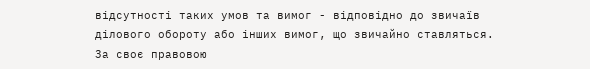відсутності таких умов та вимог - відповідно до звичаїв ділового обороту або інших вимог, що звичайно ставляться.
За своє правовою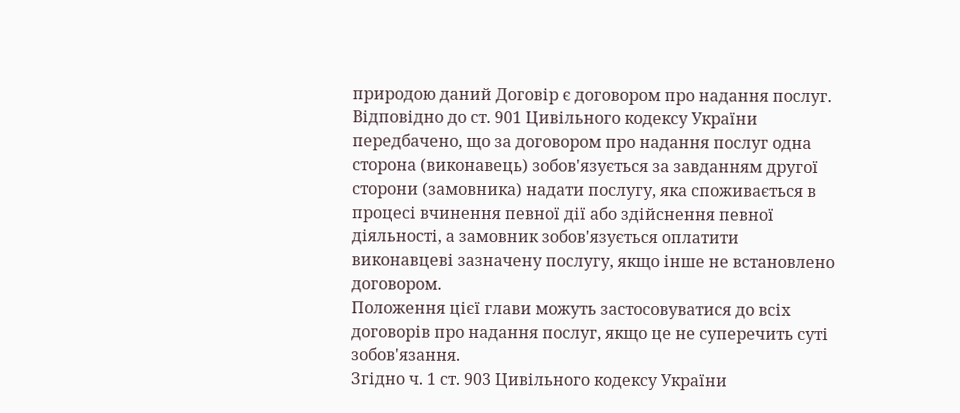природою даний Договір є договором про надання послуг.
Відповідно до ст. 901 Цивільного кодексу України передбачено, що за договором про надання послуг одна сторона (виконавець) зобов'язується за завданням другої сторони (замовника) надати послугу, яка споживається в процесі вчинення певної дії або здійснення певної діяльності, а замовник зобов'язується оплатити виконавцеві зазначену послугу, якщо інше не встановлено договором.
Положення цієї глави можуть застосовуватися до всіх договорів про надання послуг, якщо це не суперечить суті зобов'язання.
Згідно ч. 1 ст. 903 Цивільного кодексу України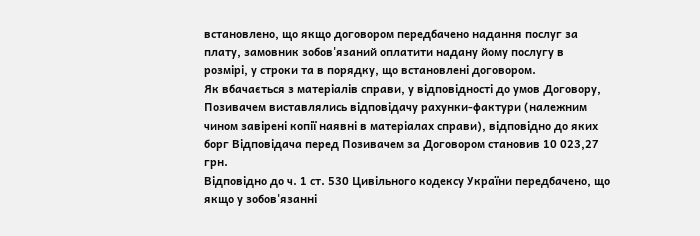встановлено, що якщо договором передбачено надання послуг за плату, замовник зобов'язаний оплатити надану йому послугу в розмірі, у строки та в порядку, що встановлені договором.
Як вбачається з матеріалів справи, у відповідності до умов Договору, Позивачем виставлялись відповідачу рахунки-фактури (належним чином завірені копії наявні в матеріалах справи), відповідно до яких борг Відповідача перед Позивачем за Договором становив 10 023,27 грн.
Відповідно до ч. 1 ст. 530 Цивільного кодексу України передбачено, що якщо у зобов'язанні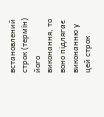встановлений строк (термін) його виконання, то воно підлягає виконанню у цей строк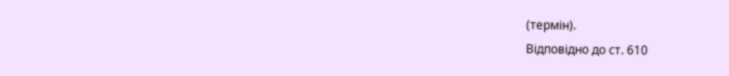(термін).
Відповідно до ст. 610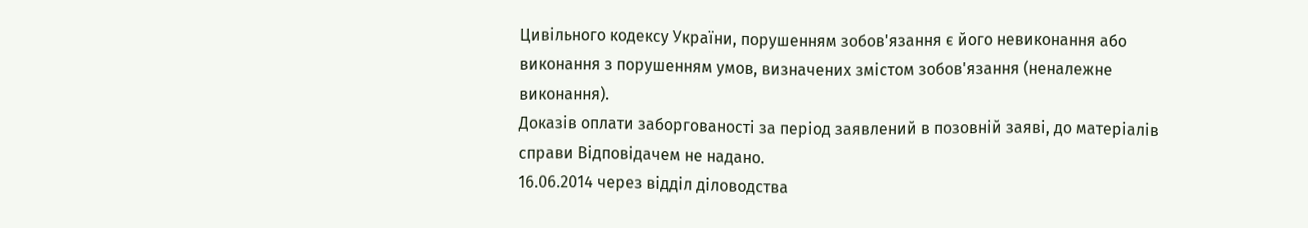Цивільного кодексу України, порушенням зобов'язання є його невиконання або виконання з порушенням умов, визначених змістом зобов'язання (неналежне виконання).
Доказів оплати заборгованості за період заявлений в позовній заяві, до матеріалів справи Відповідачем не надано.
16.06.2014 через відділ діловодства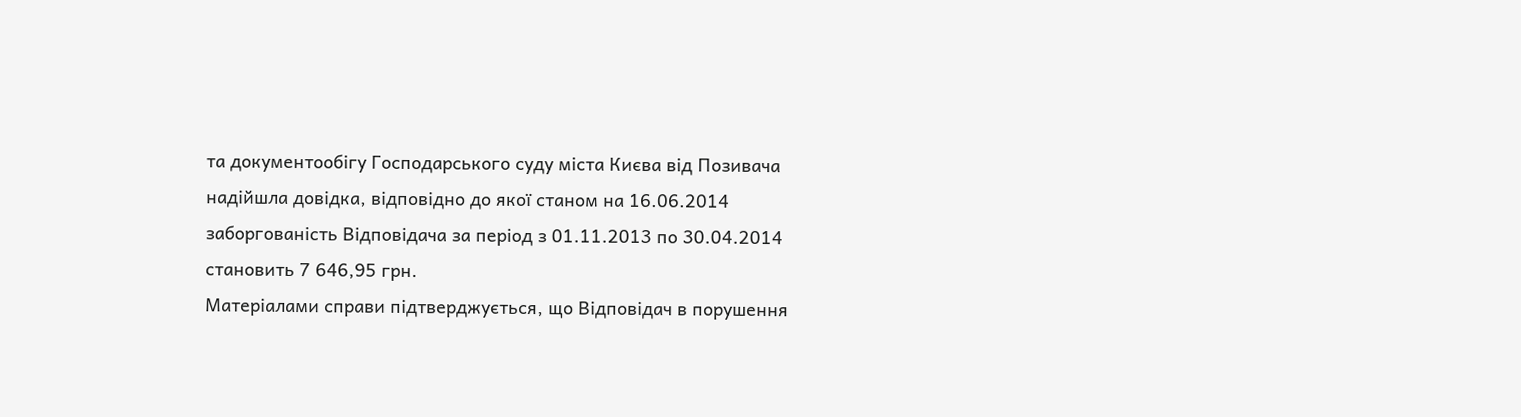та документообігу Господарського суду міста Києва від Позивача надійшла довідка, відповідно до якої станом на 16.06.2014 заборгованість Відповідача за період з 01.11.2013 по 30.04.2014 становить 7 646,95 грн.
Матеріалами справи підтверджується, що Відповідач в порушення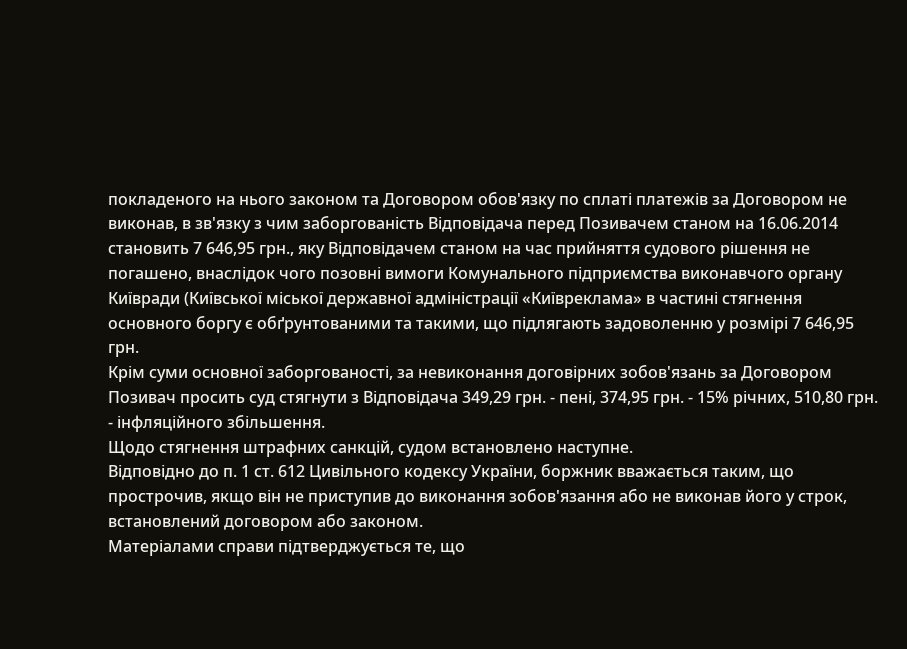покладеного на нього законом та Договором обов'язку по сплаті платежів за Договором не виконав, в зв'язку з чим заборгованість Відповідача перед Позивачем станом на 16.06.2014 становить 7 646,95 грн., яку Відповідачем станом на час прийняття судового рішення не погашено, внаслідок чого позовні вимоги Комунального підприємства виконавчого органу Київради (Київської міської державної адміністрації «Київреклама» в частині стягнення основного боргу є обґрунтованими та такими, що підлягають задоволенню у розмірі 7 646,95 грн.
Крім суми основної заборгованості, за невиконання договірних зобов'язань за Договором Позивач просить суд стягнути з Відповідача 349,29 грн. - пені, 374,95 грн. - 15% річних, 510,80 грн. - інфляційного збільшення.
Щодо стягнення штрафних санкцій, судом встановлено наступне.
Відповідно до п. 1 ст. 612 Цивільного кодексу України, боржник вважається таким, що прострочив, якщо він не приступив до виконання зобов'язання або не виконав його у строк, встановлений договором або законом.
Матеріалами справи підтверджується те, що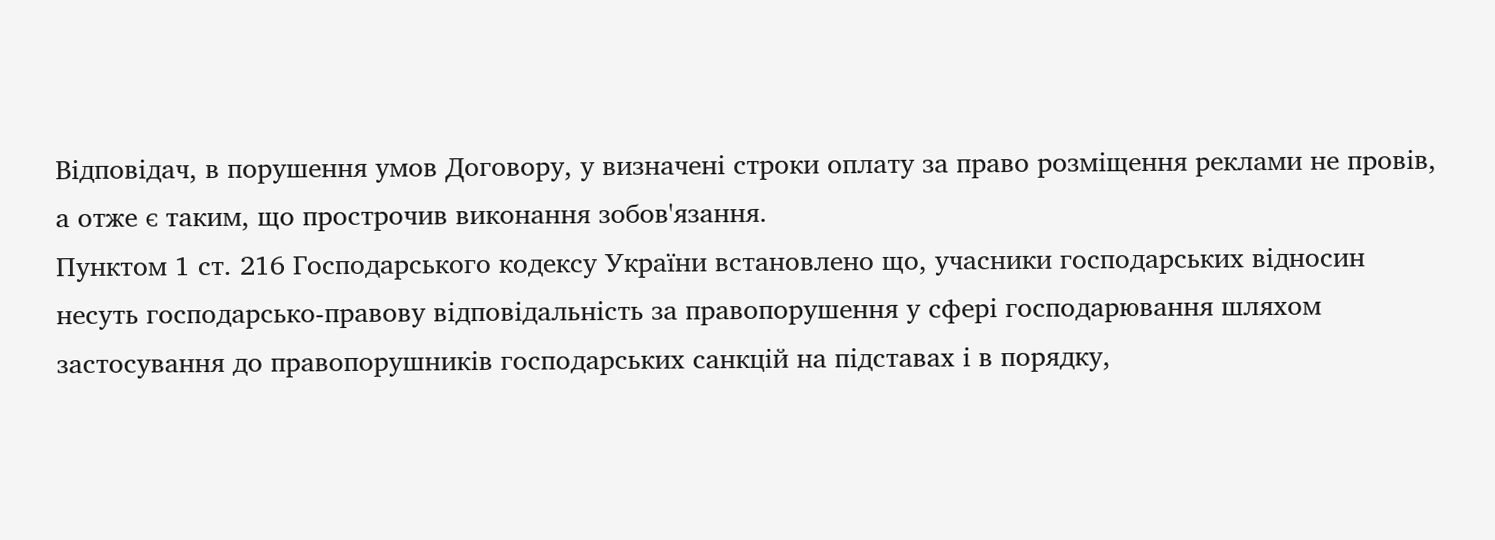Відповідач, в порушення умов Договору, у визначені строки оплату за право розміщення реклами не провів, а отже є таким, що прострочив виконання зобов'язання.
Пунктом 1 ст. 216 Господарського кодексу України встановлено що, учасники господарських відносин несуть господарсько-правову відповідальність за правопорушення у сфері господарювання шляхом застосування до правопорушників господарських санкцій на підставах і в порядку,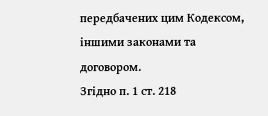передбачених цим Кодексом, іншими законами та договором.
Згідно п. 1 ст. 218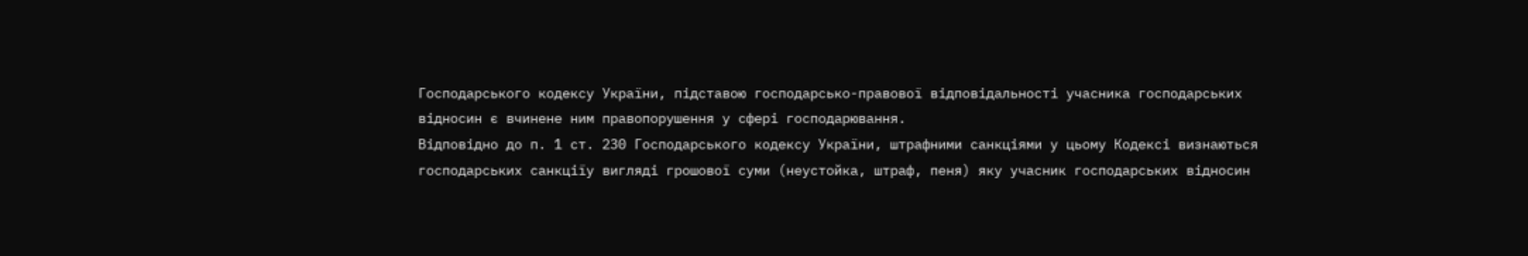Господарського кодексу України, підставою господарсько-правової відповідальності учасника господарських відносин є вчинене ним правопорушення у сфері господарювання.
Відповідно до п. 1 ст. 230 Господарського кодексу України, штрафними санкціями у цьому Кодексі визнаються господарських санкціїу вигляді грошової суми (неустойка, штраф, пеня) яку учасник господарських відносин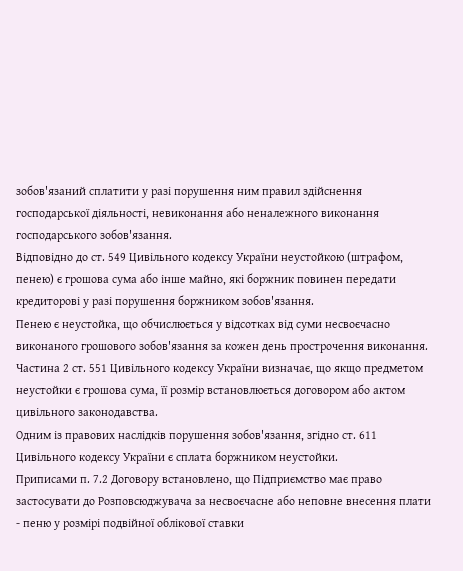зобов'язаний сплатити у разі порушення ним правил здійснення господарської діяльності, невиконання або неналежного виконання господарського зобов'язання.
Відповідно до ст. 549 Цивільного кодексу України неустойкою (штрафом, пенею) є грошова сума або інше майно, які боржник повинен передати кредиторові у разі порушення боржником зобов'язання.
Пенею є неустойка, що обчислюється у відсотках від суми несвоєчасно виконаного грошового зобов'язання за кожен день прострочення виконання.
Частина 2 ст. 551 Цивільного кодексу України визначає, що якщо предметом неустойки є грошова сума, її розмір встановлюється договором або актом цивільного законодавства.
Одним із правових наслідків порушення зобов'язання, згідно ст. 611 Цивільного кодексу України є сплата боржником неустойки.
Приписами п. 7.2 Договору встановлено, що Підприємство має право застосувати до Розповсюджувача за несвоєчасне або неповне внесення плати - пеню у розмірі подвійної облікової ставки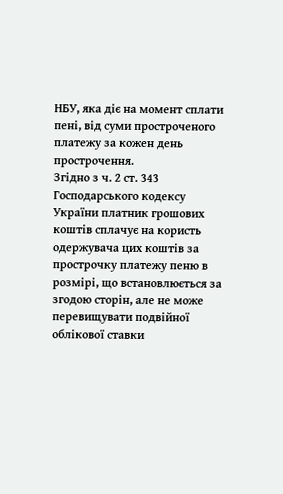НБУ, яка діє на момент сплати пені, від суми простроченого платежу за кожен день прострочення.
Згідно з ч. 2 ст. 343 Господарського кодексу України платник грошових коштів сплачує на користь одержувача цих коштів за прострочку платежу пеню в розмірі, що встановлюється за згодою сторін, але не може перевищувати подвійної облікової ставки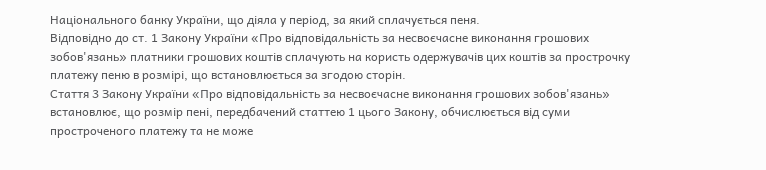Національного банку України, що діяла у період, за який сплачується пеня.
Відповідно до ст. 1 Закону України «Про відповідальність за несвоєчасне виконання грошових зобов'язань» платники грошових коштів сплачують на користь одержувачів цих коштів за прострочку платежу пеню в розмірі, що встановлюється за згодою сторін.
Стаття 3 Закону України «Про відповідальність за несвоєчасне виконання грошових зобов'язань» встановлює, що розмір пені, передбачений статтею 1 цього Закону, обчислюється від суми простроченого платежу та не може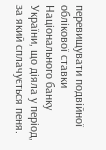перевищувати подвійної облікової ставки Національного банку України, що діяла у період, за який сплачується пеня.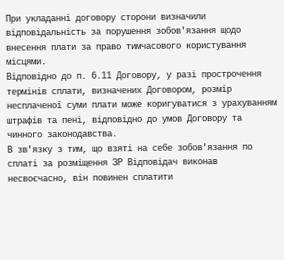При укладанні договору сторони визначили відповідальність за порушення зобов'язання щодо внесення плати за право тимчасового користування місцями.
Відповідно до п. 6.11 Договору, у разі прострочення термінів сплати, визначених Договором, розмір несплаченої суми плати може коригуватися з урахуванням штрафів та пені, відповідно до умов Договору та чинного законодавства.
В зв'язку з тим, що взяті на себе зобов'язання по сплаті за розміщення ЗР Відповідач виконав несвоєчасно, він повинен сплатити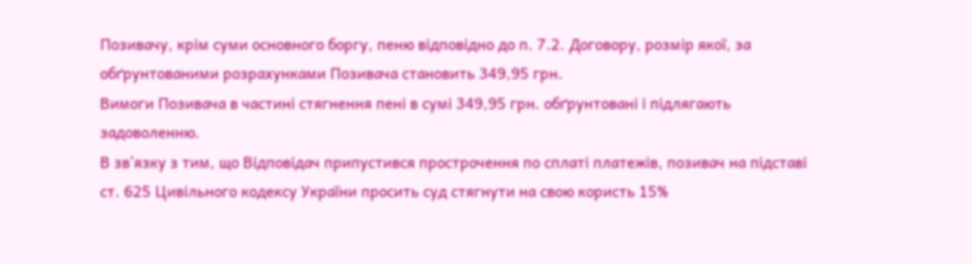Позивачу, крім суми основного боргу, пеню відповідно до п. 7.2. Договору, розмір якої, за обґрунтованими розрахунками Позивача становить 349,95 грн.
Вимоги Позивача в частині стягнення пені в сумі 349,95 грн. обґрунтовані і підлягають задоволенню.
В зв'язку з тим, що Відповідач припустився прострочення по сплаті платежів, позивач на підставі ст. 625 Цивільного кодексу України просить суд стягнути на свою користь 15%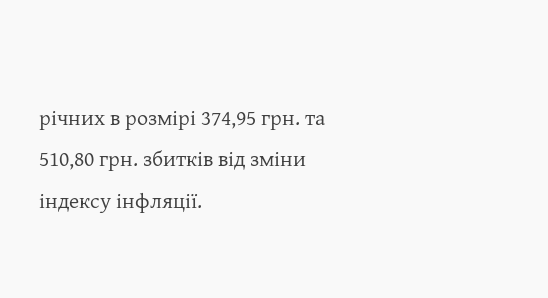річних в розмірі 374,95 грн. та 510,80 грн. збитків від зміни індексу інфляції.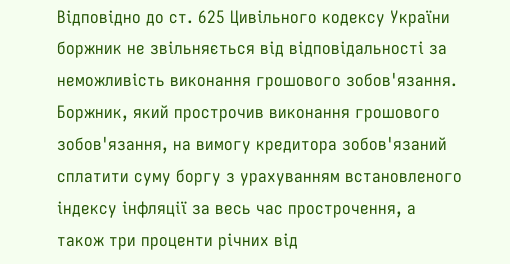Відповідно до ст. 625 Цивільного кодексу України боржник не звільняється від відповідальності за неможливість виконання грошового зобов'язання. Боржник, який прострочив виконання грошового зобов'язання, на вимогу кредитора зобов'язаний сплатити суму боргу з урахуванням встановленого індексу інфляції за весь час прострочення, а також три проценти річних від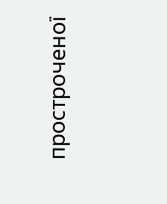простроченої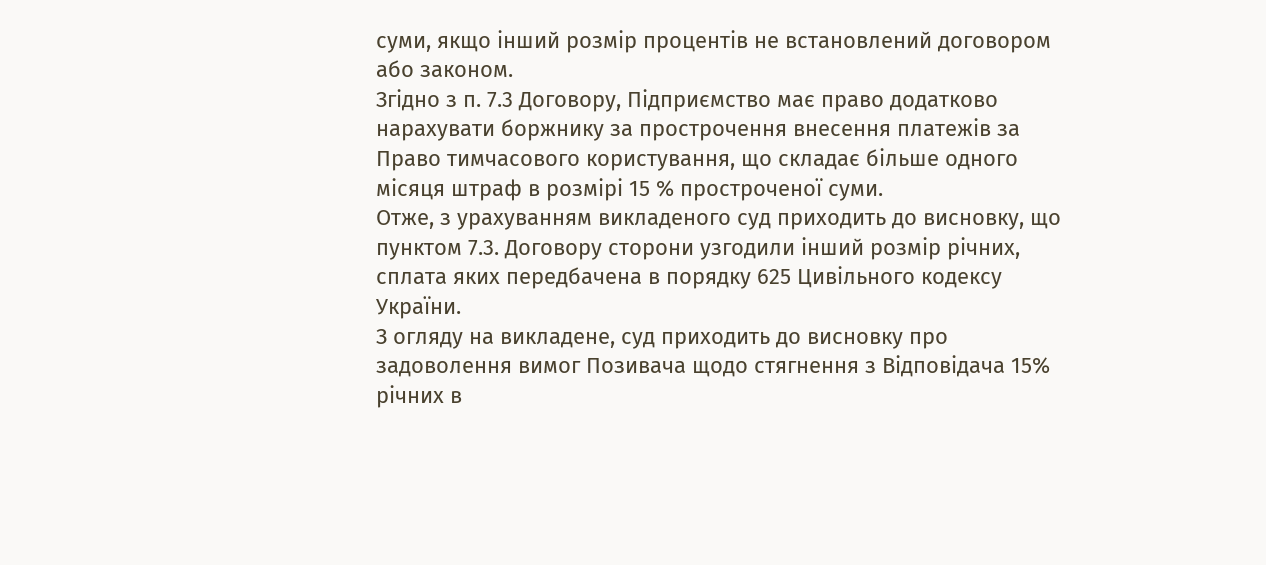суми, якщо інший розмір процентів не встановлений договором або законом.
Згідно з п. 7.3 Договору, Підприємство має право додатково нарахувати боржнику за прострочення внесення платежів за Право тимчасового користування, що складає більше одного місяця штраф в розмірі 15 % простроченої суми.
Отже, з урахуванням викладеного суд приходить до висновку, що пунктом 7.3. Договору сторони узгодили інший розмір річних, сплата яких передбачена в порядку 625 Цивільного кодексу України.
З огляду на викладене, суд приходить до висновку про задоволення вимог Позивача щодо стягнення з Відповідача 15% річних в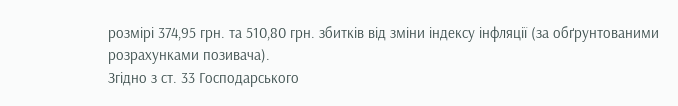розмірі 374,95 грн. та 510,80 грн. збитків від зміни індексу інфляції (за обґрунтованими розрахунками позивача).
Згідно з ст. 33 Господарського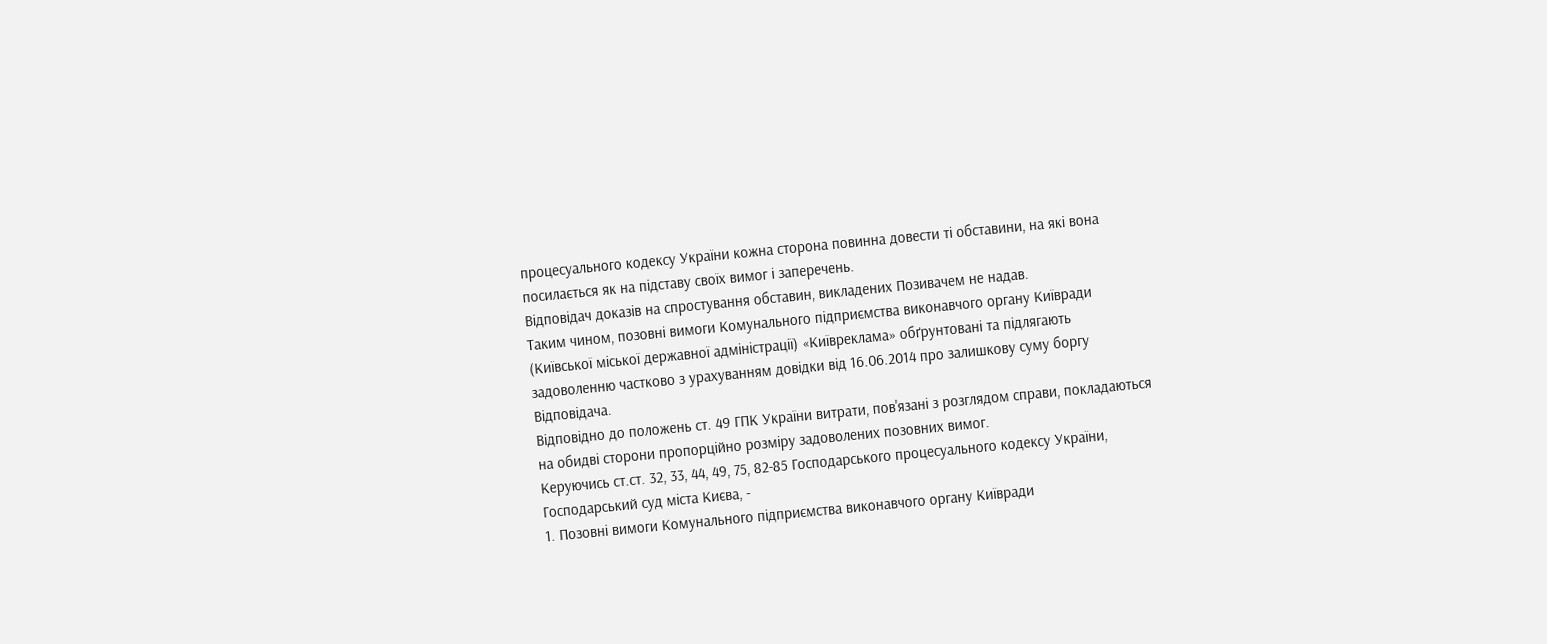процесуального кодексу України кожна сторона повинна довести ті обставини, на які вона посилається як на підставу своїх вимог і заперечень.
Відповідач доказів на спростування обставин, викладених Позивачем не надав.
Таким чином, позовні вимоги Комунального підприємства виконавчого органу Київради (Київської міської державної адміністрації) «Київреклама» обґрунтовані та підлягають задоволенню частково з урахуванням довідки від 16.06.2014 про залишкову суму боргу Відповідача.
Відповідно до положень ст. 49 ГПК України витрати, пов'язані з розглядом справи, покладаються на обидві сторони пропорційно розміру задоволених позовних вимог.
Керуючись ст.ст. 32, 33, 44, 49, 75, 82-85 Господарського процесуального кодексу України, Господарський суд міста Києва, -
1. Позовні вимоги Комунального підприємства виконавчого органу Київради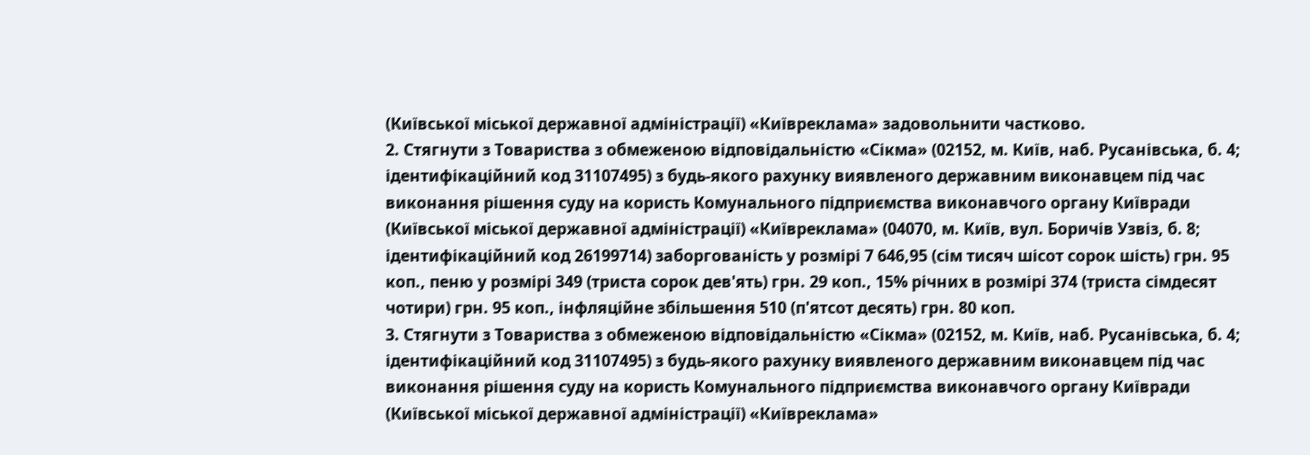(Київської міської державної адміністрації) «Київреклама» задовольнити частково.
2. Стягнути з Товариства з обмеженою відповідальністю «Сікма» (02152, м. Київ, наб. Русанівська, б. 4; ідентифікаційний код 31107495) з будь-якого рахунку виявленого державним виконавцем під час виконання рішення суду на користь Комунального підприємства виконавчого органу Київради (Київської міської державної адміністрації) «Київреклама» (04070, м. Київ, вул. Боричів Узвіз, б. 8; ідентифікаційний код 26199714) заборгованість у розмірі 7 646,95 (сім тисяч шісот сорок шість) грн. 95 коп., пеню у розмірі 349 (триста сорок дев'ять) грн. 29 коп., 15% річних в розмірі 374 (триста сімдесят чотири) грн. 95 коп., інфляційне збільшення 510 (п'ятсот десять) грн. 80 коп.
3. Стягнути з Товариства з обмеженою відповідальністю «Сікма» (02152, м. Київ, наб. Русанівська, б. 4; ідентифікаційний код 31107495) з будь-якого рахунку виявленого державним виконавцем під час виконання рішення суду на користь Комунального підприємства виконавчого органу Київради (Київської міської державної адміністрації) «Київреклама»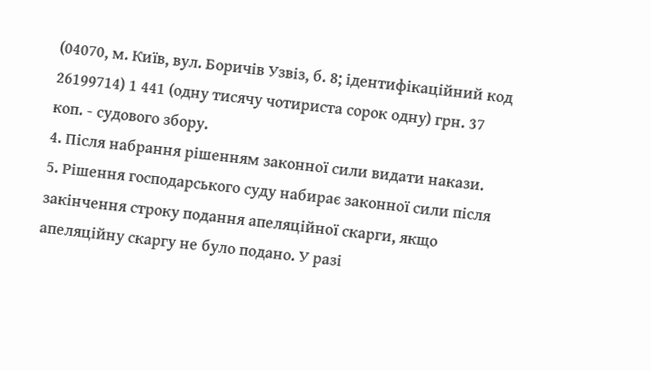(04070, м. Київ, вул. Боричів Узвіз, б. 8; ідентифікаційний код 26199714) 1 441 (одну тисячу чотириста сорок одну) грн. 37 коп. - судового збору.
4. Після набрання рішенням законної сили видати накази.
5. Рішення господарського суду набирає законної сили після закінчення строку подання апеляційної скарги, якщо апеляційну скаргу не було подано. У разі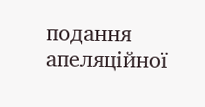подання апеляційної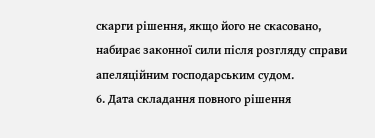скарги рішення, якщо його не скасовано, набирає законної сили після розгляду справи апеляційним господарським судом.
6. Дата складання повного рішення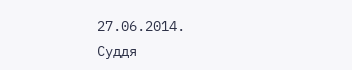27.06.2014.
Суддя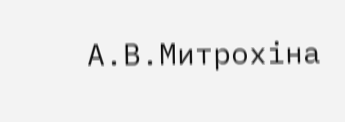А.В.Митрохіна